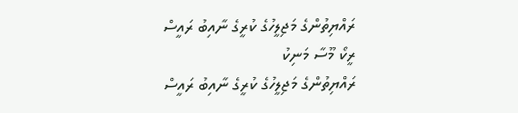ރައްޔިތުންގެ މަޖިލީހުގެ ކުރީގެ ނާއިބު ރައީސް ރީކޯ މޫސާ މަނިކު
ރައްޔިތުންގެ މަޖިލީހުގެ ކުރީގެ ނާއިބު ރައީސް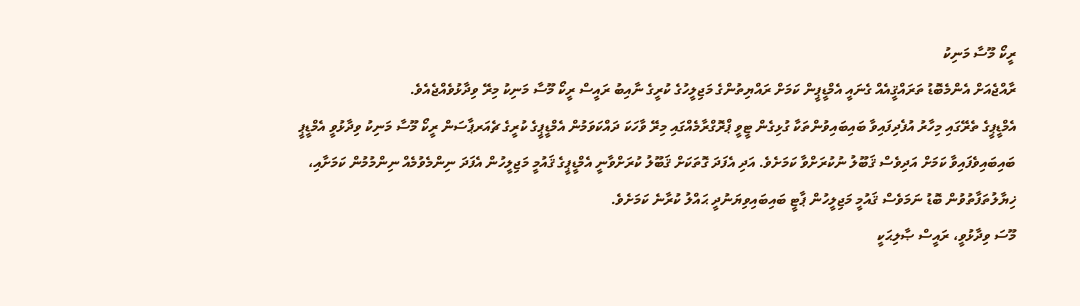ރީކޯ މޫސާ މަނިކު
ރާއްޖެއަށް އެންމެބޮޑު ތަރައްޤީއެއް ގެނައީ އެމްޑީޕީން ކަމަށް ރައްޔިތުންގެ މަޖިލީހުގެ ކުރީގެ ނާއިބު ރައީސް ރީކޯ މޫސާ މަނިކު މިރޭ ވިދާޅުވެއްޖެއެވެ.
އެމްޑީޕީގެ ތެރޭގައި މިހާރު އުފެދިފައިވާ ބައިބައިވުންތަކާ ގުޅިގެން ޓީވީ ޕްރޮގްރާމެއްގައި މިރޭ ވާހަކަ ދައްކަވަމުން އެމްޑީޕީގެ ކުރީގެ ޗެއަރޕާސަން ރީކޯ މޫސާ މަނިކު ވިދާޅުވީ އެމްޑީޕީ ބައިބައިވެފައިވާ ކަމަށް އަދިވެސް ޤަބޫލު ނުކުރަށްވާ ކަމަށެވެ. އަދި އެފަދަ ގޮތަކަށް ޤަބޫލު ކުރަށްވާނީ އެމްޑީޕީގެ ޤައުމީ މަޖިލީހުން އެފަދަ ނިންމެވުމެއް ނިންމުމުން ކަމަށާއި، ޚިޔާލުތަފާތުވުން ބޮޑު ނަމަވެސް ޤައުމީ މަޖިލީހުން ޕާޓީ ބައިބައިވިޔަނުދީ ޙައްލު ކުރާނެ ކަމަށެވެ.
މޫސަ ވިދާޅުވީ، ރައީސް ޞާލިޙަކީ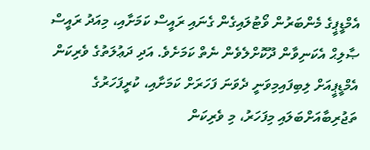އެމްޑީޕީގެ މެންބަރުން ވޯޓުލައިގެން ގެނައި ރައީސް ކަމަށާއި، މިއަދު ރައީސް ޞާލިޙް އެކަނިވާން ދޫކޮށްލެވެން ނެތް ކަމަށެވެ. އަދި ދަޢުލަތުގެ ވެރިކަން އެމްޑީޕީއަށް ލިބިފައިމިވަނީ ދެވަނަ ފަހަރަށް ކަމަށާއި، ކުރީފަހަރުގެ ތަޖުރިބާއަށްބަލައި މިފަހަރު، މި ވެރިކަން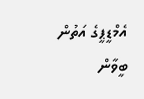އެމްޑީޕީގެ އަތުން ބީވާން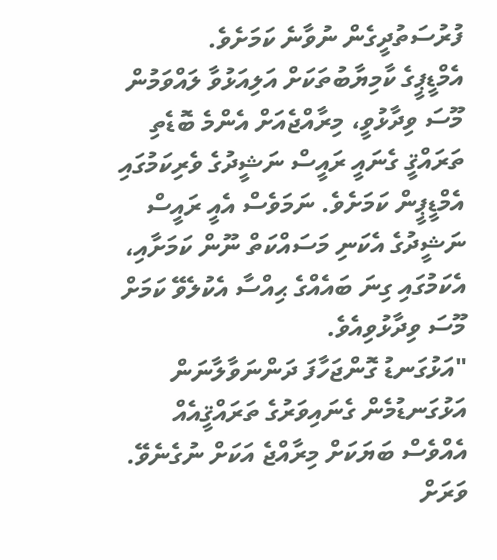ފުރުސަތުދީގެން ނުވާނެ ކަމަށެވެ.
އެމްޑީޕީގެ ކާމިޔާބުތަކަށް އަލިއަޅުވާ ލައްވަމުން މޫސަ ވިދާޅުވީ، މިރާއްޖެއަށް އެންމެ ބޮޑެތި ތަރައްޤީ ގެނައީ ރައީސް ނަޝީދުގެ ވެރިކަމުގައި އެމްޑީޕީން ކަމަށެވެ. ނަމަވެސް އެއީ ރައީސް ނަޝީދުގެ އެކަނި މަސައްކަތް ނޫން ކަމަށާއި، އެކަމުގައި ގިނަ ބައެއްގެ ޙިއްސާ އެކުލެވޭ ކަމަށް މޫސަ ވިދާޅުވިއެވެ.
"އަޅުގަނޑު ގޮންޖަހާފަ ދަންނަވާލާނަން އަޅުގަނޑުމެން ގެނައިވަރުގެ ތަރައްޤީއެއް އެއްވެސް ބަޔަކަށް މިރާއްޖެ އަކަށް ނުގެނެވޭ. ވަރަށް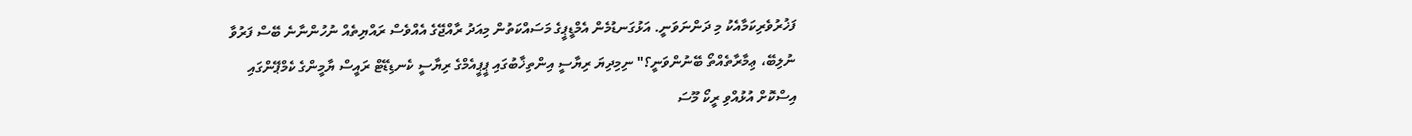ފަޚުރުވެރިކަމާއެކު މި ދަންނަވަނީ. އަޅުގަނޑުމެން އެމްޑީޕީގެ މަސައްކަތުން މިއަދު ރާއްޖޭގެ އެއްވެސް ރައްޔިތެއް ނުހުންނާނެ ބޭސް ފަރުވާ ނުލިބޭ، ޢިމާރާތެއްތޯ ބޭނުންވަނީ؟" ނިމިދިޔަ ރިޔާސީ އިންތިޚާބުގައި ޕީޕީއެމްގެ ރިޔާސީ ކެނޑިޑޭޓް ރައީސް ޔާމީންގެ ކެމްޕޭންގައި އިސްކޮށް އުޅުއްވި ރީކޯ މޫސަ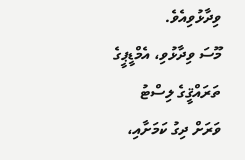ވިދާޅުވިއެވެ.
މޫސަ ވިދާޅުވި، އެމްޑީޕީގެ ތަރައްޤީގެ ލިސްޓު ވަރަށް ދިގު ކަމަށާއި،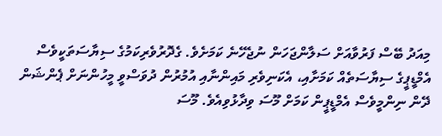މިއަދު ބޭސް ފަރުވާއަށް ސަލާންޖަހަން ނުޖެހޭނެ ކަމަށެވެ. ގެދޮރުވެރިކަމުގެ ސިޔާސަތަކީވެސް އެމްޑީޕީގެ ސިޔާސަތެއް ކަމަށާއި، އެކަނިވެރި މައިންނާއި އުމުރުން ދުވަސްވީ މީހުންނަށް ޕެންޝަން ދޭން ނިންމީވެސް އެމްޑީޕީން ކަމަށް މޫސަ ވިދާޅުވިއެވެ. މޫސަ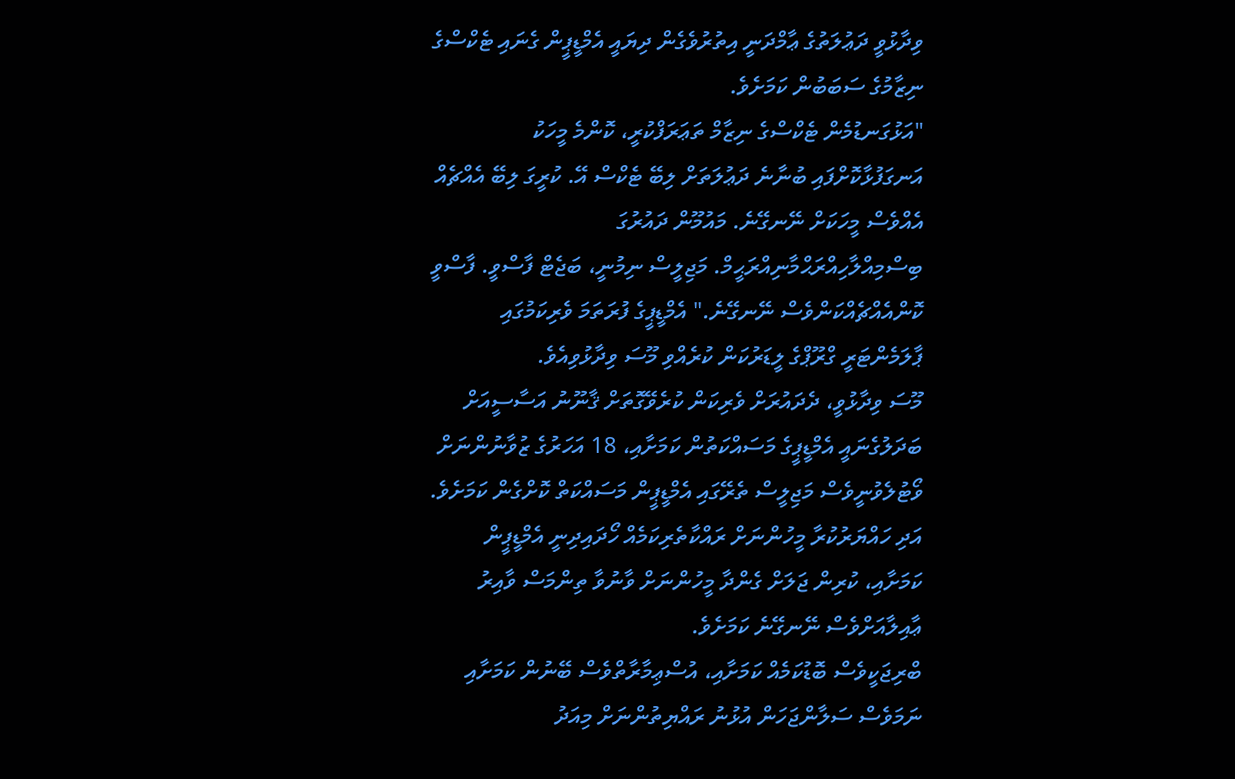ވިދާޅުވީ ދަޢުލަތުގެ ޢާމްދަނީ އިތުރުވެގެން ދިޔައީ އެމްޑީޕީން ގެނައި ޓެކްސްގެ ނިޒާމުގެ ސަބަބުން ކަމަށެވެ.
"އަޅުގަނޑުމެން ޓެކްސްގެ ނިޒާމް ތަޢަރަފްކުރީ، ކޮންމެ މީހަކު އަނގަފުޅާކޮށްފައި ބުނާނެ ދަޢުލަތަށް ލިބޭ ޓެކްސް އޭ. ކުރީގަ ލިބޭ އެއްޗެއް އެއްވެސް މީހަކަށް ނޭނގޭނެ. މައުމޫން ދައުރުގަ ބިސްމިއްލާހިއްރަޙްމާނިއްރަޙީމް. މަޖިލީސް ނިމުނީ، ބަޖެޓް ފާސްވީ. ފާސްވީ ކޮންއެއްޗެއްކަންވެސް ނޭނގޭނެ." އެމްޑީޕީގެ ފުރަތަމަ ވެރިކަމުގައި ޕާލަމެންޓަރީ ގްރޫޕްގެ ލީޑަރުކަން ކުރެއްވި މޫސަ ވިދާޅުވިއެވެ.
މޫސަ ވިދާޅުވީ، ދެދައުރަށް ވެރިކަން ކުރެވޭގޮތަށް ޤާނޫނު އަސާސީއަށް ބަދަލުގެނައީ އެމްޑީޕީގެ މަސައްކަތުން ކަމަށާއި، 18 އަހަރުގެ ޒުވާނުންނަށް ވޯޓުލެވުނީވެސް މަޖިލީސް ތެރޭގައި އެމްޑީޕީން މަސައްކަތް ކޮށްގެން ކަމަށެވެ. އަދި ހައްޔަރުކުރާ މީހުންނަށް ރައްކާތެރިކަމެއް ހޯދައިދިނީ އެމްޑީޕީން ކަމަށާއި، ކުރިން ޖަލަށް ގެންދާ މީހުންނަށް ވާނުވާ ތިންމަސް ވާއިރު ޢާއިލާއަށްވެސް ނޭނގޭނެ ކަމަށެވެ.
ބްރިޖަކީވެސް ބޮޑުކަމެއް ކަމަށާއި، އުސްޢިމާރާތްވެސް ބޭނުން ކަމަށާއި ނަމަވެސް ސަލާންޖަހަން އުޅުނު ރައްޔިތުންނަށް މިއަދު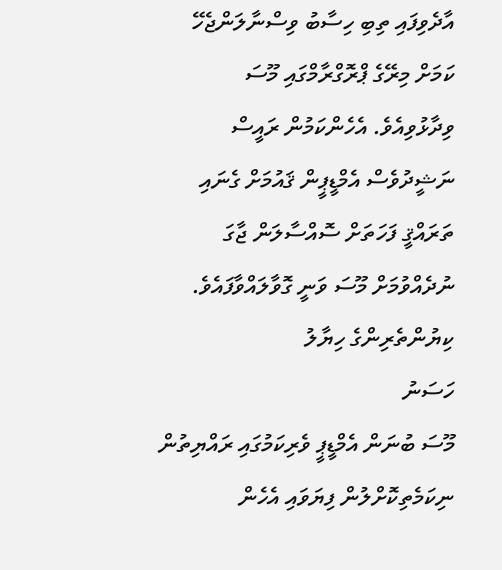އާދެވިފައި ތިބި ހިސާބު ވިސްނާލަންޖެހޭ ކަމަށް މިރޭގެ ޕްރޮގްރާމްގައި މޫސަ ވިދާޅުވިއެވެ. އެހެންކަމުން ރައީސް ނަޝީދުވެސް އެމްޑީޕީން ޤައުމަށް ގެނައި ތަރައްޤީ ފަހަތަށް ސޮއްސާލަން ޖާގަ ނުދެއްވުމަށް މޫސަ ވަނީ ގޮވާލައްވާފައެވެ.
ކިޔުންތެރިންގެ ހިޔާލު
ހަސަނު
މޫސަ ބުނަން އެމްޑީޕީ ވެރިކަމުގައި ރައްޔިތުން ނިކަމެތިކޮށްލުން ފިޔަވައި އެހެން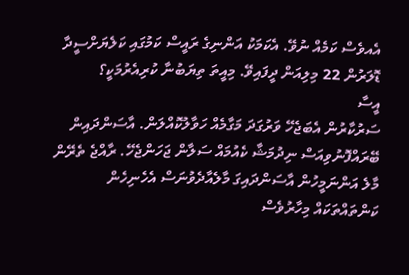އެއވެސް ކަމެއް ނުވޭ. އެކަމަކު އަންނިގެ ރައީސް ކަމުގައި ކަލެޔަށްސީދާ ޑޮލަރުން 22 މިލިއަން ދީފައިވޭ. މިއީތަ ތިޔަބުނާ ކުރިއެރުމަކީ؟
އީސާ
ސަރުކާރުން އެބަޖެހޭ ވަރުގަދަ މަގާމެއް ހަވާލުކޮއްލަން. އާސަންދައިން ބޭރައްފޮނުވިއަސް ނިދުމަޝާ ކެއުމައް ސަލާން ޖަހަންޖެހޭ. ރާއްޖެ ތެރޭން މާލެ އަންނަމީހުން އާސަންދައިގަ މާލެއާދެވުނަސް އެހެނިހެން ކަންތައްތަކައް މިހާރުވެސް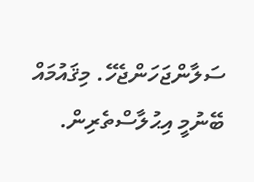ސަލާންޖަހަންޖެހޭ. މިޤައުމައް ބޭނުމީ އިޙުލާސްތެރިން.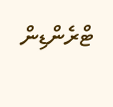ޓްރެންޑިން